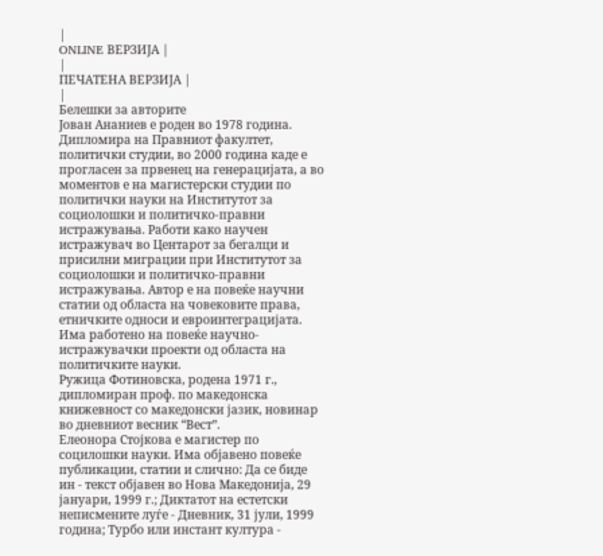|
ONLINE ВЕРЗИЈА |
|
ПЕЧАТЕНА ВЕРЗИЈА |
|
Белешки за авторите
Јован Ананиев е роден во 1978 година. Дипломира на Правниот факултет, политички студии, во 2000 година каде е прогласен за првенец на генерацијата, а во моментов е на магистерски студии по политички науки на Институтот за социолошки и политичко-правни истражувања. Работи како научен истражувач во Центарот за бегалци и присилни миграции при Институтот за социолошки и политичко-правни истражувања. Автор е на повеќе научни статии од областа на човековите права, етничките односи и евроинтеграцијата. Има работено на повеќе научно-истражувачки проекти од областа на политичките науки.
Ружица Фотиновска, родена 1971 г., дипломиран проф. по македонска книжевност со македонски јазик, новинар во дневниот весник “Вест”.
Елеонора Стојкова е магистер по социлошки науки. Има објавено повеќе публикации, статии и слично: Да се биде ин - текст објавен во Нова Македонија, 29 јануари, 1999 г.; Диктатот на естетски неписмените луѓе - Дневник, 31 јули, 1999 година; Турбо или инстант култура -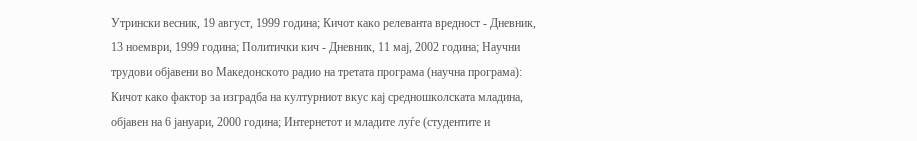Утрински весник, 19 август, 1999 година; Кичот како релеванта вредност - Дневник, 13 ноември, 1999 година; Политички кич - Дневник, 11 мај, 2002 година; Научни трудови објавени во Македонското радио на третата програма (научна програма): Кичот како фактор за изградба на културниот вкус кај средношколската младина, објавен на 6 јануари, 2000 година; Интернетот и младите луѓе (студентите и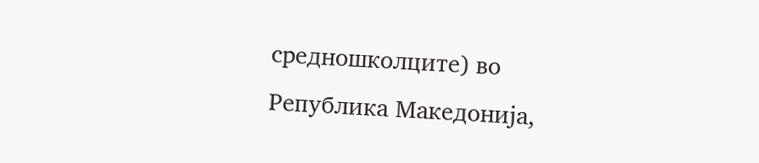средношколците) во Република Македонија,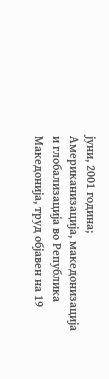јуни, 2001 година; Американизација, македонизација и глобализација во Република Македонија, труд објавен на 19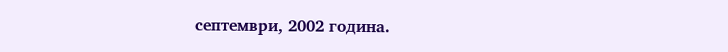септември, 2002 година.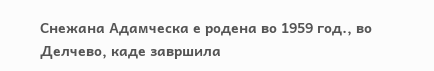Снежана Адамческа е родена во 1959 год., во Делчево, каде завршила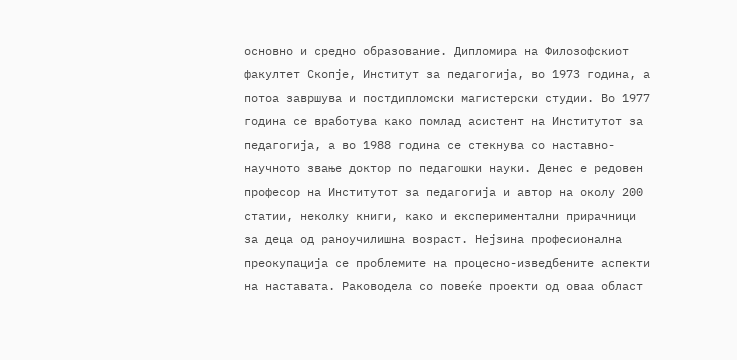основно и средно образование. Дипломира на Филозофскиот факултет Скопје, Институт за педагогија, во 1973 година, а потоа завршува и постдипломски магистерски студии. Во 1977 година се вработува како помлад асистент на Институтот за педагогија, а во 1988 година се стекнува со наставно-научното звање доктор по педагошки науки. Денес е редовен професор на Институтот за педагогија и автор на околу 200 статии, неколку книги, како и експериментални прирачници за деца од раноучилишна возраст. Нејзина професионална преокупација се проблемите на процесно-изведбените аспекти на наставата. Раководела со повеќе проекти од оваа област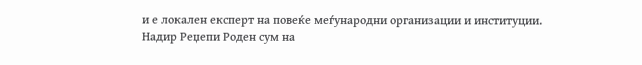и е локален експерт на повеќе меѓународни организации и институции.
Надир Реџепи Роден сум на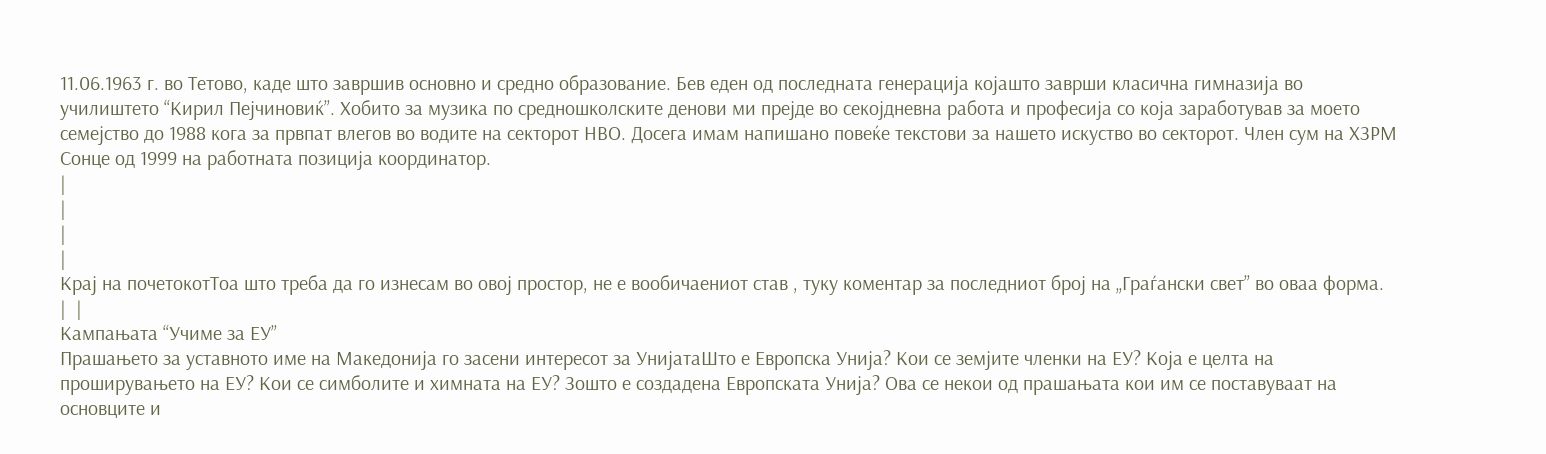11.06.1963 г. во Тетово, каде што завршив основно и средно образование. Бев еден од последната генерација којашто заврши класична гимназија во училиштето “Кирил Пејчиновиќ”. Хобито за музика по средношколските денови ми прејде во секојдневна работа и професија со која заработував за моето семејство до 1988 кога за првпат влегов во водите на секторот НВО. Досега имам напишано повеќе текстови за нашето искуство во секторот. Член сум на ХЗРМ Сонце од 1999 на работната позиција координатор.
|
|
|
|
Крај на почетокотТоа што треба да го изнесам во овој простор, не е вообичаениот став , туку коментар за последниот број на „Граѓански свет” во оваа форма.
|  |
Кампањата “Учиме за ЕУ”
Прашањето за уставното име на Македонија го засени интересот за УнијатаШто е Европска Унија? Кои се земјите членки на ЕУ? Која е целта на проширувањето на ЕУ? Кои се симболите и химната на ЕУ? Зошто е создадена Европската Унија? Ова се некои од прашањата кои им се поставуваат на основците и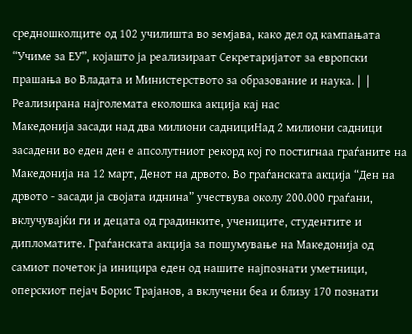средношколците од 102 училишта во земјава, како дел од кампањата “Учиме за ЕУ”, којашто ја реализираат Секретаријатот за европски прашања во Владата и Министерството за образование и наука. |  |
Реализирана најголемата еколошка акција кај нас
Македонија засади над два милиони саднициНад 2 милиони садници засадени во еден ден е апсолутниот рекорд кој го постигнаа граѓаните на Македонија на 12 март, Денот на дрвото. Во граѓанската акција “Ден на дрвото - засади ја својата иднина” учествува околу 200.000 граѓани, вклучувајќи ги и децата од градинките, учениците, студентите и дипломатите. Граѓанската акција за пошумување на Македонија од самиот почеток ја иницира еден од нашите најпознати уметници, оперскиот пејач Борис Трајанов, а вклучени беа и близу 170 познати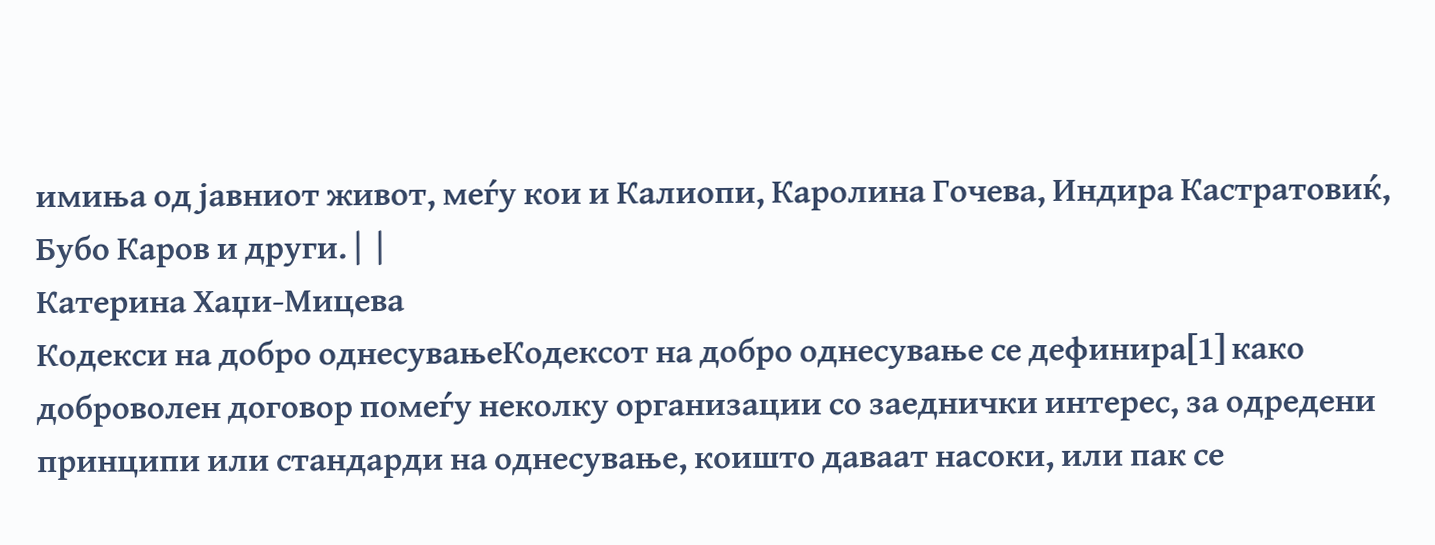имиња од јавниот живот, меѓу кои и Калиопи, Каролина Гочева, Индира Кастратовиќ, Бубо Каров и други. |  |
Катерина Хаџи-Мицева
Кодекси на добро однесувањеКодексот на добро однесување се дефинира[1] како доброволен договор помеѓу неколку организации со заеднички интерес, за одредени принципи или стандарди на однесување, коишто даваат насоки, или пак се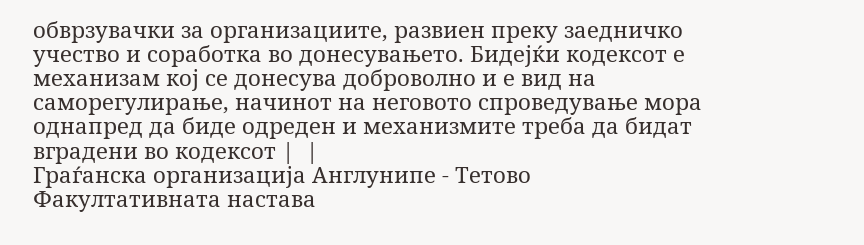обврзувачки за организациите, развиен преку заедничко учество и соработка во донесувањето. Бидејќи кодексот е механизам кој се донесува доброволно и е вид на саморегулирање, начинот на неговото спроведување мора однапред да биде одреден и механизмите треба да бидат вградени во кодексот |  |
Граѓанска организација Англунипе - Тетово
Факултативната настава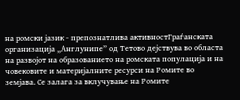на ромски јазик - препознатлива активностГраѓанската организација „Англунипе” од Тетово дејствува во областа на развојот на образованието на ромската популација и на човековите и материјалните ресурси на Ромите во земјава. Се залага за вклучување на Ромите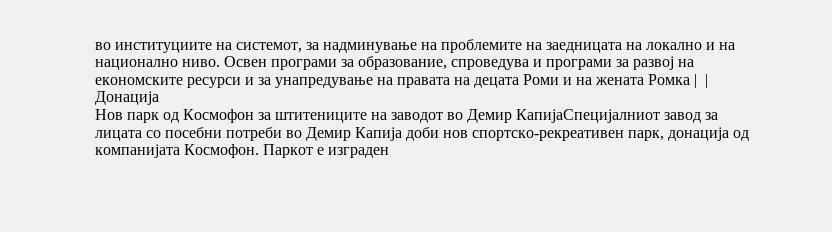во институциите на системот, за надминување на проблемите на заедницата на локално и на национално ниво. Освен програми за образование, спроведува и програми за развој на економските ресурси и за унапредување на правата на децата Роми и на жената Ромка |  |
Донација
Нов парк од Космофон за штитениците на заводот во Демир КапијаСпецијалниот завод за лицата со посебни потреби во Демир Капија доби нов спортско-рекреативен парк, донација од компанијата Космофон. Паркот е изграден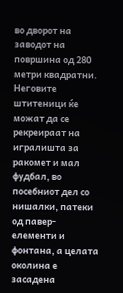во дворот на заводот на површина од 280 метри квадратни. Неговите штитеници ќе можат да се рекреираат на игралишта за ракомет и мал фудбал, во посебниот дел со нишалки, патеки од павер-елементи и фонтана, а целата околина е засадена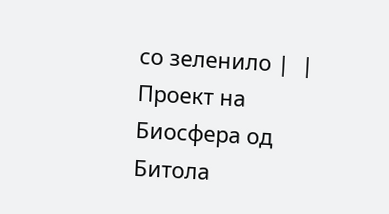со зеленило |  |
Проект на Биосфера од Битола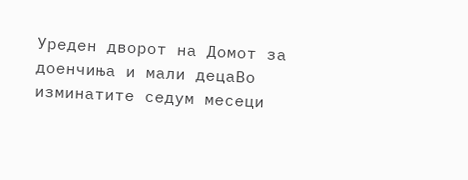Уреден дворот на Домот за доенчиња и мали децаВо изминатите седум месеци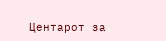Центарот за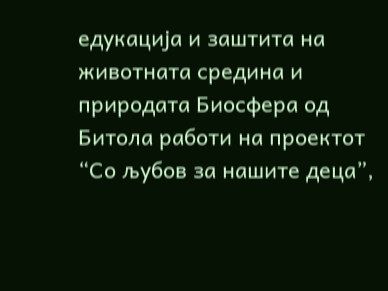едукација и заштита на животната средина и природата Биосфера од Битола работи на проектот “Со љубов за нашите деца”,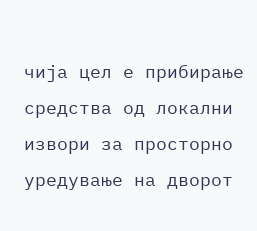чија цел е прибирање средства од локални извори за просторно уредување на дворот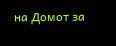на Домот за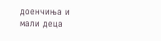доенчиња и мали деца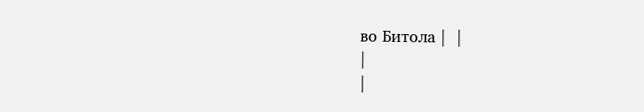во Битола |  |
|
|